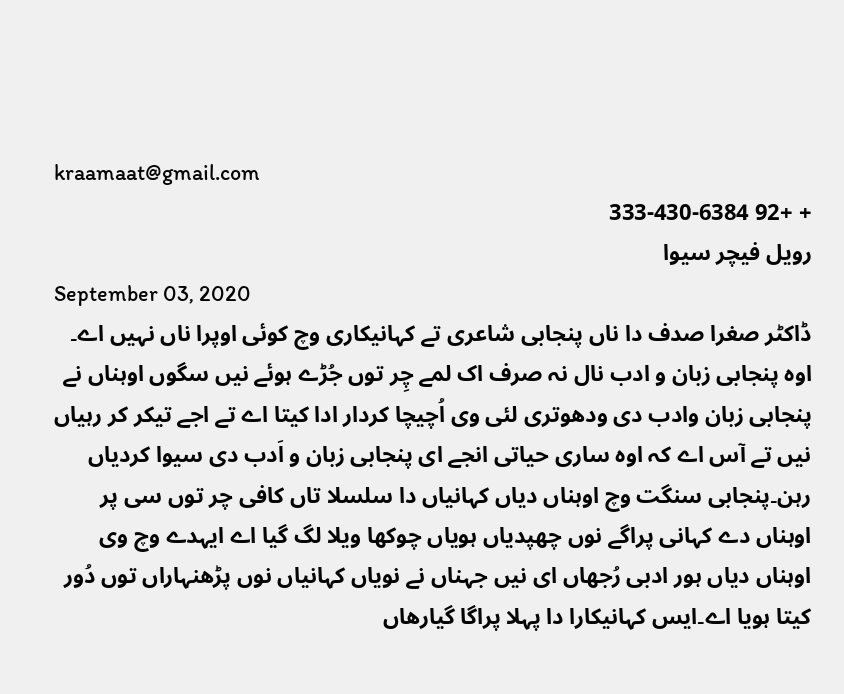kraamaat@gmail.com
+ +92 333-430-6384
رویل فیچر سیوا
September 03, 2020
ڈاکٹر صغرا صدف دا ناں پنجابی شاعری تے کہانیکاری وچ کوئی اوپرا ناں نہیں اے۔ اوہ پنجابی زبان و ادب نال نہ صرف اک لمے چِر توں جُڑے ہوئے نیں سگوں اوہناں نے پنجابی زبان وادب دی ودھوتری لئی وی اُچیچا کردار ادا کیتا اے تے اجے تیکر کر رہیاں نیں تے آس اے کہ اوہ ساری حیاتی انجے ای پنجابی زبان و اَدب دی سیوا کردیاں رہن۔پنجابی سنگت وچ اوہناں دیاں کہانیاں دا سلسلا تاں کافی چر توں سی پر اوہناں دے کہانی پراگے نوں چھپدیاں ہویاں چوکھا ویلا لگ گیا اے ایہدے وچ وی اوہناں دیاں ہور ادبی رُجھاں ای نیں جہناں نے نویاں کہانیاں نوں پڑھنہاراں توں دُور کیتا ہویا اے۔ایس کہانیکارا دا پہلا پراگا گیارھاں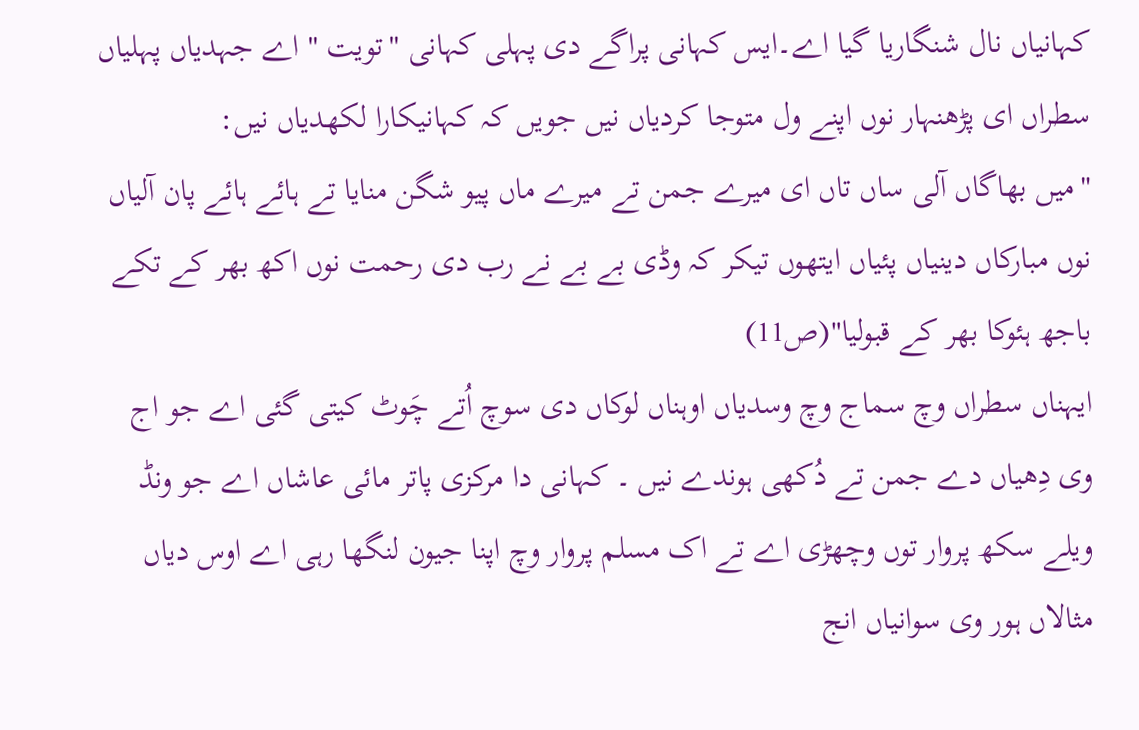کہانیاں نال شنگاریا گیا اے۔ایس کہانی پراگے دی پہلی کہانی "تویت " اے جہدیاں پہلیاں سطراں ای پڑھنہار نوں اپنے ول متوجا کردیاں نیں جویں کہ کہانیکارا لکھدیاں نیں:
"میں بھاگاں آلی ساں تاں ای میرے جمن تے میرے ماں پیو شگن منایا تے ہائے ہائے پان آلیاں نوں مبارکاں دینیاں پئیاں ایتھوں تیکر کہ وڈی بے بے نے رب دی رحمت نوں اکھ بھر کے تکے باجھ ہئوکا بھر کے قبولیا"(ص11)
ایہناں سطراں وچ سماج وچ وسدیاں اوہناں لوکاں دی سوچ اُتے چَوٹ کیتی گئی اے جو اج وی دِھیاں دے جمن تے دُکھی ہوندے نیں ۔ کہانی دا مرکزی پاتر مائی عاشاں اے جو ونڈ ویلے سکھ پروار توں وچھڑی اے تے اک مسلم پروار وچ اپنا جیون لنگھا رہی اے اوس دیاں مثالاں ہور وی سوانیاں انج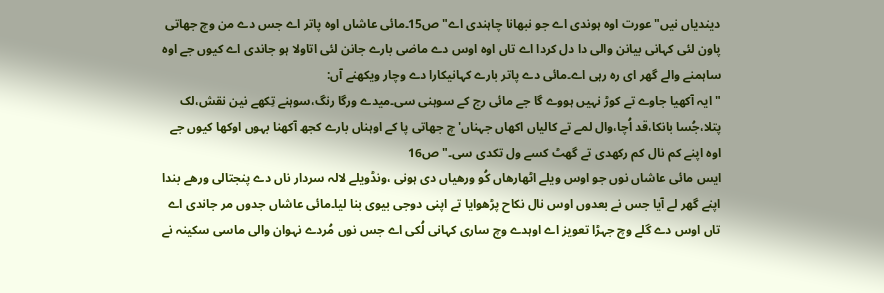دیندیاں نیں"عورت اوہ ہوندی اے جو نبھانا چاہندی اے"ص15۔مائی عاشاں اوہ پاتر اے جس دے من وچ جھاتی پاون لئی کہانی بیانن والی دا دل کردا اے تاں اوہ اوس دے ماضی بارے جانن لئی اتاولا ہو جاندی اے کیوں جے اوہ ساہمنے والے گھر ای رہ رہی اے۔مائی دے پاتر بارے کہانیکارا دے وچار ویکھنے آں:
"ایہ آکھیا جاوے تے کوڑ نہیں ہووے گا جے مائی رج کے سوہنی سی۔میدے ورگا رنگ،سوہنے تِکھے نین نقش،لک پتلا،جُسا بانکا،قد اُچا،وال لمے تے کالیاں اکھاں جہناں'چ جھاتی پا کے اوہناں بارے کجھ آکھنا بہوں اوکھا کیوں جے اوہ اپنے کم نال کم رکھدی تے گھٹ کسے ول تکدی سی۔"ص16
ایس مائی عاشاں نوں جو اوس ویلے اٹھارھاں کُو ورھیاں دی ہونی ،ونڈویلے لالہ سردار ناں دے پنجتالی ورھے بندا اپنے گھر لے آیا جس نے بعدوں اوس نال نکاح پڑھوایا تے اپنی دوجی بیوی بنا لیا۔مائی عاشاں جدوں مر جاندی اے تاں اوس دے گلے وچ جہڑا تعویز اے اوہدے وچ ساری کہانی لُکی اے جس نوں مُردے نہوان والی ماسی سکینہ نے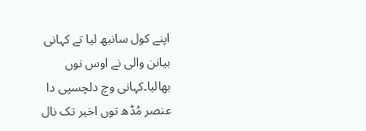اپنے کول سانبھ لیا تے کہانی بیانن والی نے اوس نوں بھالیا۔کہانی وچ دلچسپی دا عنصر مُڈھ توں اخیر تک نال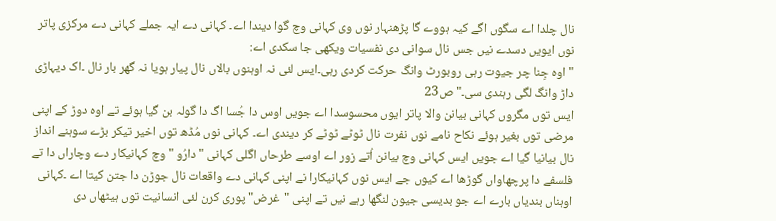نال چلدا اے سگوں اگے کیہ ہووے گا پڑھنہار نوں وی کہانی وچ گوا دیندا اے۔ کہانی دے ایہ جملے کہانی دے مرکزی پاتر نوں ایویں دسدے نیں جس نال سوانی دی نفسیات ویکھی جا سکدی اے:
"اوہ جِنا چر جیوت رہی روبورٹ وانگ حرکت کردی رہی۔ایس لئی نہ اوہنوں بالاں نال پیار ہویا نہ گھر بار نال ۔اک دیہاڑی داڑ وانگ لگی رہندی سی۔"ص23
ایس توں مگروں کہانی بیانن والا پاتر ایوں محسوسدا اے جویں اوس دا جُسا اگ دا گولہ بن گیا ہوئے تے اوہ دوڑ کے اپنی مرضی توں بغیر ہوئے نکاح نامے نوں نفرت نال ٹوٹے ٹوٹے کر دیندی اے۔ کہانی نوں مُڈھ توں اخیر تیکر بڑے سوہنے انداز نال بیانیا گیا اے جویں ایس کہانی وچ بیانن اُتے زور اے اوسے طرحاں اگلی کہانی "دارُو " وچ کہانیکار دے وچاراں دا تے فلسفے دا پرچھاواں گوڑھا اے کیوں جے ایس نوں کہانیکارا نے اپنی کہانی دے واقعات نال جوڑن دا جتن کیتا اے ۔کہانی اوہناں بندیاں بارے اے جو بدیسی جیون لنگھا رہے نیں تے اپنی "غرض" پوری کرن لئی انسانیت توں ہیٹھاں دی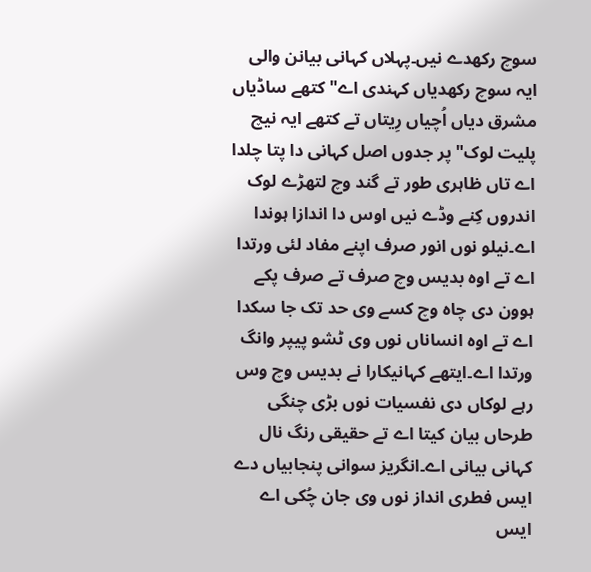سوچ رکھدے نیں۔پہلاں کہانی بیانن والی ایہ سوچ رکھدیاں کہندی اے"کتھے ساڈیاں مشرق دیاں اُچیاں رِیتاں تے کتھے ایہ نیچ پلیت لوک" پر جدوں اصل کہانی دا پتا چلدا اے تاں ظاہری طور تے گند وچ لتھڑے لوک اندروں کِنے وڈے نیں اوس دا اندازا ہوندا اے۔نیلو نوں انور صرف اپنے مفاد لئی ورتدا اے تے اوہ بدیس وچ صرف تے صرف پکے ہوون دی چاہ وچ کسے وی حد تک جا سکدا اے تے اوہ انساناں نوں وی ٹشو پیپر وانگ ورتدا اے۔ایتھے کہانیکارا نے بدیس وچ وس رہے لوکاں دی نفسیات نوں بڑی چنگی طرحاں بیان کیتا اے تے حقیقی رنگ نال کہانی بیانی اے۔انگریز سوانی پنجابیاں دے ایس فطری انداز نوں وی جان چُکی اے ایس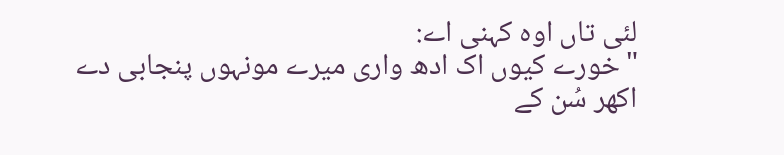لئی تاں اوہ کہنی اے:
"خورے کیوں اک ادھ واری میرے مونہوں پنجابی دے اکھر سُن کے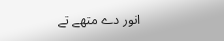انور دے متھے تے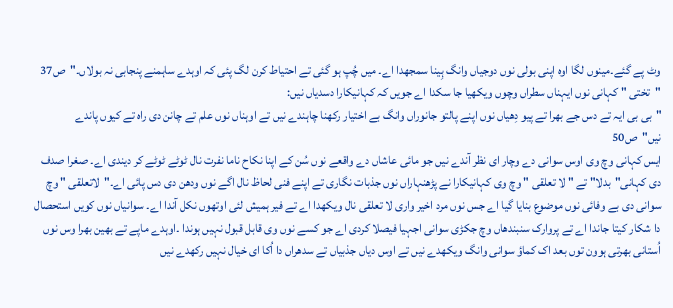وٹ پے گئے۔مینوں لگا اوہ اپنی بولی نوں دوجیاں وانگ ہِینا سمجھدا اے۔ میں چُپ ہو گئی تے احتیاط کرن لگ پئی کہ اوہدے ساہمنے پنجابی نہ بولاں۔"ص37
"تختی " کہانی نوں ایہناں سطراں وچوں ویکھیا جا سکدا اے جویں کہ کہانیکارا دسدیاں نیں:
"بی بی ایہ تے دس جے بھرا تے پیو دِھیاں نوں اپنے پالتو جانوراں وانگ بے اختیار رکھنا چاہندے نیں تے اوہناں نوں علم تے چانن دی راہ تے کیوں پاندے نیں"ص50
ایس کہانی وچ وی اوس سوانی دے وچار ای نظر آندے نیں جو مائی عاشاں دے واقعے نوں سُن کے اپنا نکاح ناما نفرت نال ٹوٹے ٹوٹے کر دیندی اے۔ صغرا صدف دی کہانی"بدلا" تے " لا تعلقی " وچ وی کہانیکارا نے پڑھنہاراں نوں جذبات نگاری تے اپنے فنی لحاظ نال اگے نوں ودھن دی دس پائی اے۔"لاتعلقی " وچ سوانی دی بے وفائی نوں موضوع بنایا گیا اے جس نوں مرد اخیر واری لا تعلقی نال ویکھدا اے تے فیر ہمیش لئی اوتھوں نکل آندا اے۔ سوانیاں نوں کویں استحصال دا شکار کیتا جاندا اے تے پروارک سنبندھاں وچ جکڑی سوانی اجہیا فیصلا کردی اے جو کسے نوں وی قابل قبول نہیں ہوندا ۔اوہدے ماپے تے بھین بھرا وس نوں اُستانی بھرتی ہوون توں بعد اک کماؤ سوانی وانگ ویکھدے نیں تے اوس دیاں جذبیاں تے سدھراں دا اُکا ای خیال نہیں رکھدے نیں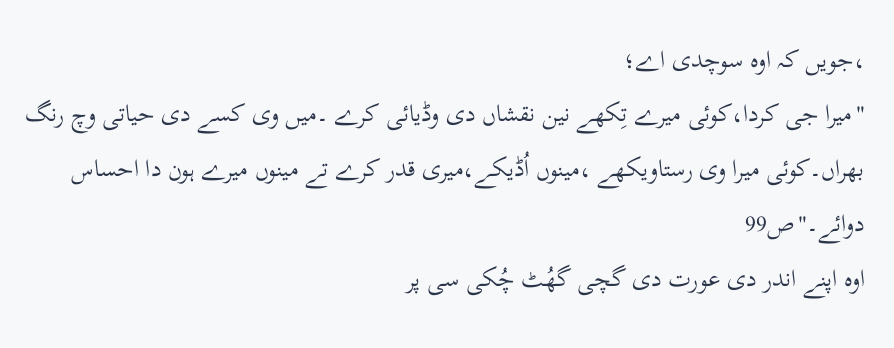،جویں کہ اوہ سوچدی اے؛
"میرا جی کردا،کوئی میرے تِکھے نین نقشاں دی وڈیائی کرے ۔میں وی کسے دی حیاتی وچ رنگ بھراں۔کوئی میرا وی رستاویکھے ،مینوں اُڈیکے،میری قدر کرے تے مینوں میرے ہون دا احساس دوائے۔"ص99
اوہ اپنے اندر دی عورت دی گچی گھُٹ چُکی سی پر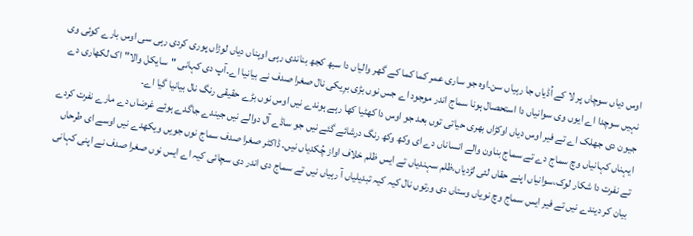اوس دیاں سوچاں پر لا کے اُڈیاں جا رہیاں سن۔اوہ جو ساری عمر کما کما کے گھر والیاں دا سبھ کجھ بناندی رہی اوہناں دیاں لوڑاں پوری کردی رہی سی اوس بارے کوئی وی نہیں سوچدا اے ایوں وی سوانیاں دا استحصال ہونا سماج اندر موجود اے جس نوں بڑی برِیکی نال صغرا صدف نے بیانیا اے۔آپ دی کہانی "سایکل والا"اک لکھاری دے جیون دی جھلک اے تے فیر اوس دیاں اوکڑاں بھری حیاتی توں بعد جو اوس دا کھٹیا کھا رہے ہوندے نیں اوس نوں بڑے حقیقی رنگ نال بیانیا گیا اے۔
ایہناں کہانیاں وچ سماج دے تے سماج بناون والے انساناں دے ای وکھ وکھ رنگ درشائے گئے نیں جو ساڈے آل دوالے نیں جیندے جاگدے ہوئے غرضاں دے مارے نفرت کردے تے نفرت دا شکار لوک،سوانیاں اپنے حقاں لئی لڑدیاں،ظلم سہندیاں تے ایس ظلم خلاف اواز چُکدیاں نیں۔ ڈاکٹر صغرا صدف سماج نوں جویں ویکھدے نیں اوسے ای طرحاں بیان کر دیندے نیں تے فیر ایس سماج وچ نویاں وستاں دی ورتوں نال کیہ کیہ تبدیلیاں آ رہیاں نیں تے سماج دی اندر دی سچائی کیہ اے ایس نوں صغرا صدف نے اپنی کہانی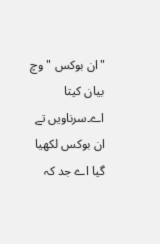"ان بوکس " وچ بیان کیتا اے۔سرناویں تے ان بوکس لکھیا گیا اے جد کہ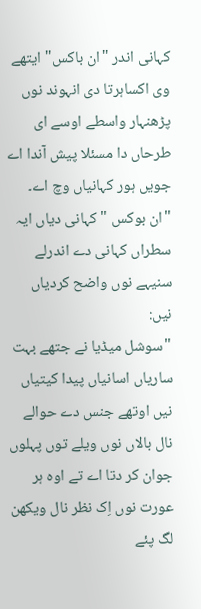کہانی اندر "ان باکس" ایتھے وی اکساہرتا دی انہوند نوں پڑھنہار واسطے اوسے ای طرحاں دا مسئلا پیش آندا اے جویں ہور کہانیاں وچ اے۔ "ان بوکس " کہانی دیاں ایہ سطراں کہانی دے اندرلے سنیہے نوں واضح کردیاں نیں:
"سوشل میڈیا نے جتھے بہت ساریاں اسانیاں پیدا کیتیاں نیں اوتھے جنس دے حوالے نال بالاں نوں ویلے توں پہلوں جوان کر دتا اے تے اوہ ہر عورت نوں اِک نظر نال ویکھن لگ پئے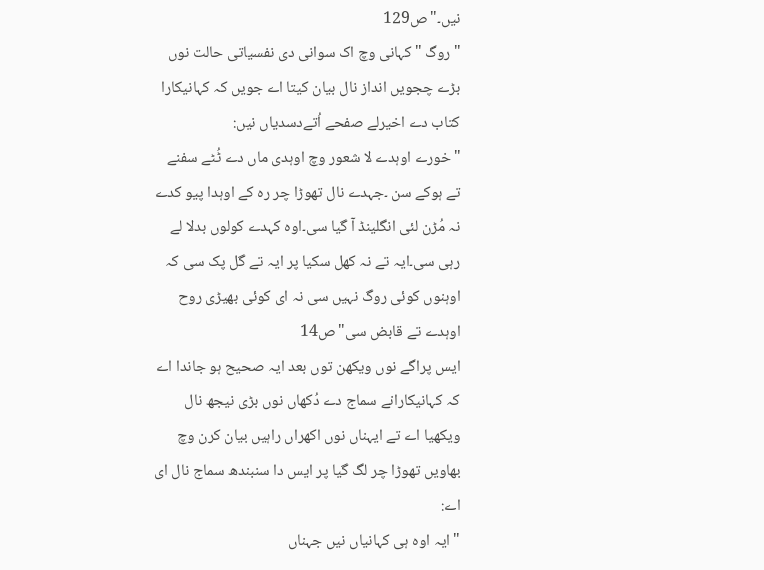نیں۔"ص129
"روگ " کہانی وچ اک سوانی دی نفسیاتی حالت نوں بڑے چجویں انداز نال بیان کیتا اے جویں کہ کہانیکارا کتاب دے اخیرلے صفحے اُتےدسدیاں نیں:
"خورے اوہدے لا شعور وچ اوہدی ماں دے ٹُٹے سفنے تے ہوکے سن ۔جہدے نال تھوڑا چر رہ کے اوہدا پیو کدے نہ مُڑن لئی انگلینڈ آ گیا سی۔اوہ کہدے کولوں بدلا لے رہی سی۔ایہ تے نہ کھل سکیا پر ایہ تے گل پک سی کہ اوہنوں کوئی روگ نہیں سی نہ ای کوئی بھیڑی روح اوہدے تے قابض سی"ص14
ایس پراگے نوں ویکھن توں بعد ایہ صحیح ہو جاندا اے کہ کہانیکارانے سماج دے دُکھاں نوں بڑی نیجھ نال ویکھیا اے تے ایہناں نوں اکھراں راہیں بیان کرن وچ بھاویں تھوڑا چر لگ گیا پر ایس دا سنبندھ سماج نال ای اے:
"ایہ اوہ ہی کہانیاں نیں جہناں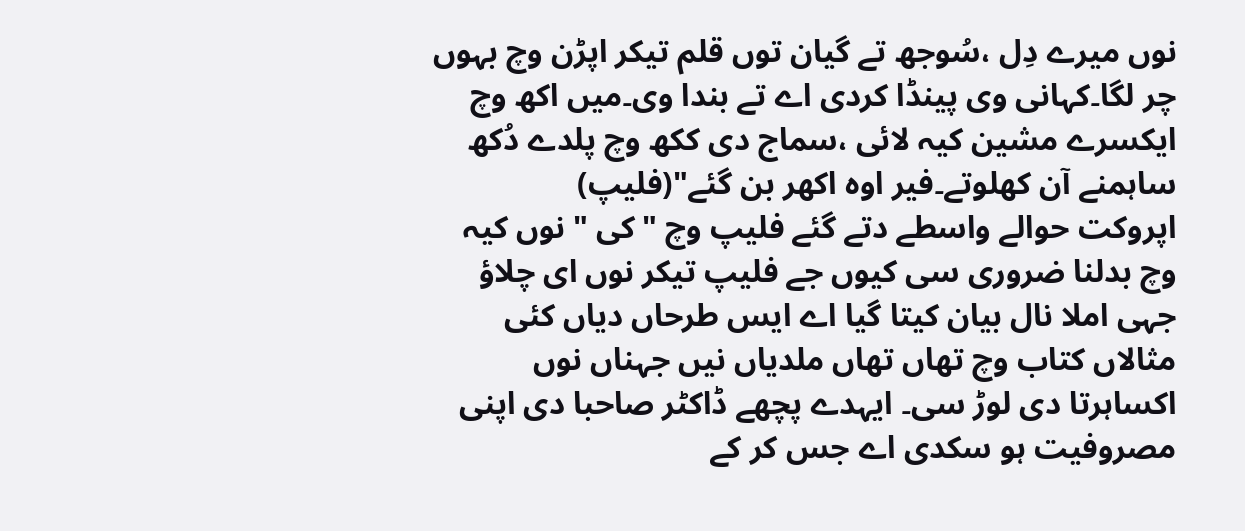نوں میرے دِل ،سُوجھ تے گیان توں قلم تیکر اپڑن وچ بہوں چر لگا۔کہانی وی پینڈا کردی اے تے بندا وی۔میں اکھ وچ ایکسرے مشین کیہ لائی ،سماج دی ککھ وچ پلدے دُکھ ساہمنے آن کھلوتے۔فیر اوہ اکھر بن گئے"(فلیپ)
اپروکت حوالے واسطے دتے گئے فلیپ وچ "کی " نوں کیہ وچ بدلنا ضروری سی کیوں جے فلیپ تیکر نوں ای چلاؤ جہی املا نال بیان کیتا گیا اے ایس طرحاں دیاں کئی مثالاں کتاب وچ تھاں تھاں ملدیاں نیں جہناں نوں اکساہرتا دی لوڑ سی۔ ایہدے پچھے ڈاکٹر صاحبا دی اپنی مصروفیت ہو سکدی اے جس کر کے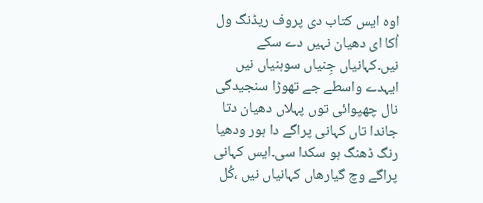اوہ ایس کتاب دی پروف ریڈنگ ول اُکا ای دھیان نہیں دے سکے نیں۔کہانیاں جِنیاں سوہنیاں نیں ایہدے واسطے جے تھوڑا سنجیدگی نال چھپوائی توں پہلاں دھیان دتا جاندا تاں کہانی پراگے دا ہور ودھیا رنگ ڈھنگ ہو سکدا سی۔ایس کہانی پراگے وچ گیارھاں کہانیاں نیں ،کُل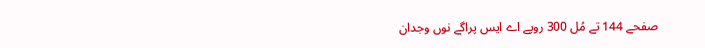صفحے 144 تے مُل 300 روپے اے ایس پراگے نوں وجدان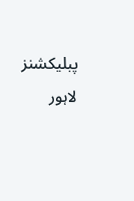پبلیکشنز لاہور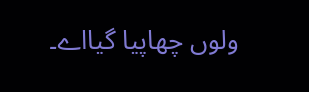ولوں چھاپیا گیااے۔